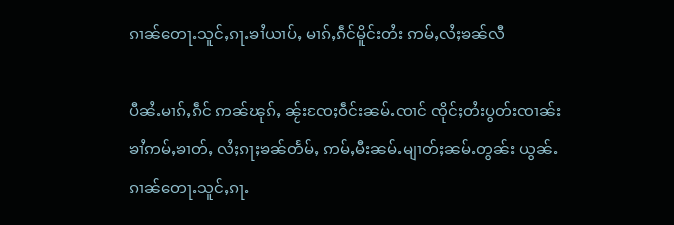ၵၢၼ်တေႃႉသူင်ႇၵႃႉၶၢႆယၢပ်ႇ မၢၵ်ႇၵဵင်မိူင်းတႆး ဢမ်ႇလႆႈၶၼ်လီ

ပီၼႆႉမၢၵ်ႇၵဵင် ဢၼ်ၽုၵ်ႇ ၼႂ်းၸႄႈဝဵင်းၼမ်ႉၸၢင် ၸိုင်ႈတႆးပွတ်းၸၢၼ်း  ၶၢႆဢမ်ႇၶၢတ်ႇ လႆႈၵႃႈၶၼ်တႅမ်ႇ ဢမ်ႇမီးၼမ်ႉမျၢတ်ႈၼမ်ႉတွၼ်း ယွၼ်ႉၵၢၼ်တေႃႉသူင်ႇၵႃႉ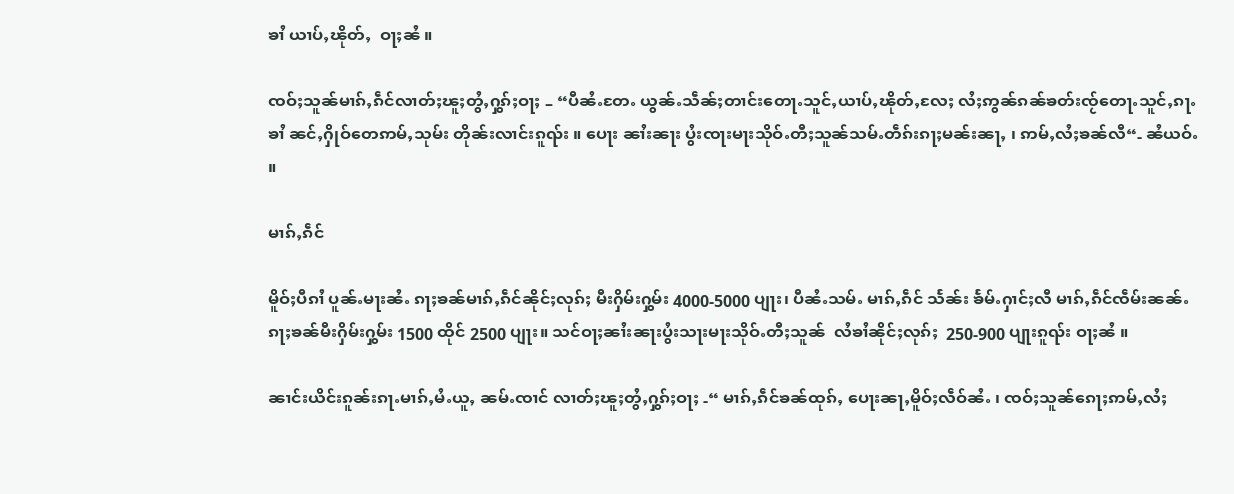ၶၢႆ ယၢပ်ႇၽိုတ်ႇ  ဝႃႈၼႆ ။

ၸဝ်ႈသူၼ်မၢၵ်ႇၵဵင်လၢတ်ႈၽူႈတွႆႇႁွၵ်ႈဝႃႈ – “ပီၼႆႉတႄႉ ယွၼ်ႉသဵၼ်ႈတၢင်းတေႃႉသူင်ႇယၢပ်ႇၽိုတ်ႇလႄႈ လႆႈဢွၼ်ၵၼ်ၶတ်းၸႂ်တေႃႉသူင်ႇၵႃႉၶၢႆ ၼင်ႇႁိုဝ်တေဢမ်ႇသုမ်း တိုၼ်းလၢင်းၵူၺ်း ။ ပေႃး ၼၢႆးၼႃး ပွႆးၸႃးမႃးသိုဝ်ႉတီႈသူၼ်သမ်ႉတဵၵ်းၵႃႈမၼ်းၼႃႇ ၊ ဢမ်ႇလႆႈၶၼ်လီ“- ၼႆယဝ်ႉ ။

မၢၵ်ႇၵဵင်

မိူဝ်ႈပီၵၢႆ ပူၼ်ႉမႃးၼႆႉ ၵႃႈၶၼ်မၢၵ်ႇၵဵင်ၼိုင်ႈလုၵ်ႈ မီးႁိမ်းႁွမ်း 4000-5000 ပျႃး၊ ပီၼႆႉသမ်ႉ မၢၵ်ႇၵဵင် သႅၼ်း ၶႅမ်ႉႁၢင်ႈလီ မၢၵ်ႇၵဵင်ၸဵမ်းၼၼ်ႉ ၵႃႈၶၼ်မီးႁိမ်းႁွမ်း 1500 ထိုင် 2500 ပျႃး။ သင်ဝႃႈၼၢႆးၼႃးပွႆးသႃးမႃးသိုဝ်ႉတီႈသူၼ်  လႆၶၢႆၼိုင်ႈလုၵ်ႈ  250-900 ပျႃးၵူၺ်း ဝႃႈၼႆ ။

ၼၢင်းယိင်းၵူၼ်းၵႃႉမၢၵ်ႇမႆႉယူႇ ၼမ်ႉၸၢင် လၢတ်ႈၽူႈတွႆႇႁွၵ်ႈဝႃႈ -“ မၢၵ်ႇၵဵင်ၶၼ်ထုၵ်ႇ ပေႃးၼႃႇမိူဝ်ႈလဵဝ်ၼႆႉ ၊ ၸဝ်ႈသူၼ်ၵေႃႈဢမ်ႇလႆႈ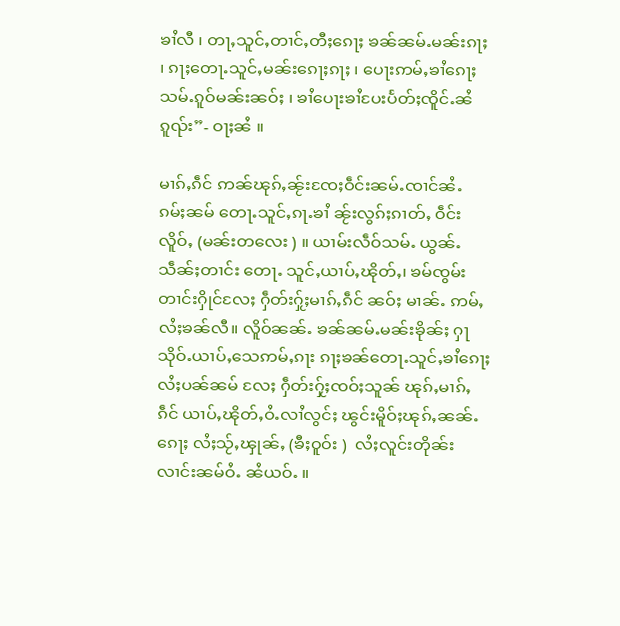ၶၢႆလီ ၊ တႃႇသူင်ႇတၢင်ႇတီႈၵေႃႈ ၶၼ်ၼမ်ႉမၼ်းၵႃႈ ၊ ၵႃႈတေႃႉသူင်ႇမၼ်းၵေႃႈၵႃႈ ၊ ပေႃးဢမ်ႇၶၢႆၵေႃႈ သမ်ႉၵူဝ်မၼ်းၼဝ်ႈ ၊ ၶၢႆပေႃးၶၢႆပႄးပႅတ်ႈၸိူင်ႉၼႆၵူၺ်း”- ဝႃႈၼႆ ။

မၢၵ်ႇၵဵင် ဢၼ်ၽုၵ်ႇၼႂ်းၸႄႈဝဵင်းၼမ်ႉၸၢင်ၼႆႉ ၵမ်ႈၼမ် တေႃႉသူင်ႇၵႃႉၶၢႆ ၼႂ်းလွၵ်ႈၵၢတ်ႇ ဝဵင်းလိူဝ်ႇ (မၼ်းတလေး ) ။ ယၢမ်းလဵဝ်သမ်ႉ ယွၼ်ႉသဵၼ်ႈတၢင်း တေႃႉ သူင်ႇယၢပ်ႇၽိုတ်ႇ၊ ၶမ်ၸွမ်းတၢင်းႁိုင်လႄႈ ႁဵတ်းႁႂ်ႈမၢၵ်ႇၵဵင် ၼဝ်ႈ မၢၼ်ႉ ဢမ်ႇလႆႈၶၼ်လီ။ လိူဝ်ၼၼ်ႉ ၶၼ်ၼမ်ႉမၼ်းၶိုၼ်ႈ ႁႃသိုဝ်ႉယၢပ်ႇသေဢမ်ႇၵႃး ၵႃႈၶၼ်တေႃႉသူင်ႇၶၢႆၵေႃႈလႆႈပၼ်ၼမ် လႄႈ ႁဵတ်းႁႂ်ႈၸဝ်ႈသူၼ် ၽုၵ်ႇမၢၵ်ႇၵဵင် ယၢပ်ႇၽိုတ်ႇဝႆႉလၢႆလွင်ႈ ၽွင်းမိူဝ်ႈၽုၵ်ႇၼၼ်ႉၵေႃႈ လႆႈသႂ်ႇၾုၼ်ႇ (ၶီႈဝူဝ်း )  လႆႈလူင်းတိုၼ်းလၢင်းၼမ်ဝႆႉ ၼႆယဝ်ႉ ။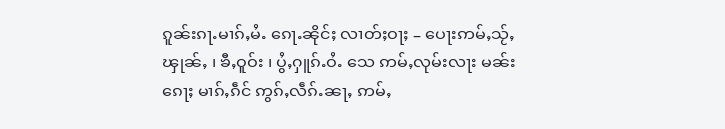ၵူၼ်းၵႃႉမၢၵ်ႇမႆႉ ၵေႃႉၼိုင်ႈ လၢတ်ႈဝႃႈ – ပေႃးဢမ်ႇသႂ်ႇၾုၼ်ႇ ၊ ၶီႇဝူဝ်း ၊ ပွႆႇႁူၵ်ႉဝႆႉ သေ ဢမ်ႇလုမ်းလႃး မၼ်းၵေႃႈ မၢၵ်ႇၵဵင် ဢွၵ်ႇလဵၵ်ႉၼႃႇ ဢမ်ႇ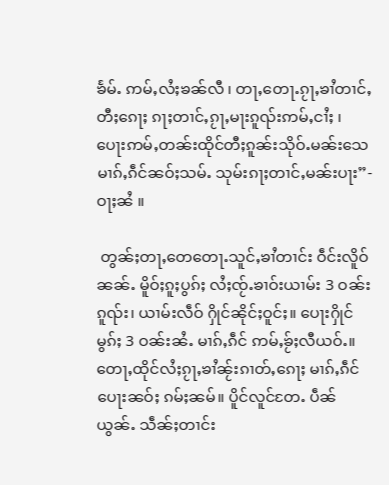ၶႅမ်ႉ ဢမ်ႇလႆႈၶၼ်လီ ၊ တႃႇတေႃႉၵႂႃႇၶၢႆတၢင်ႇတီႈၵေႃႈ ၵႃႈတၢင်ႇၵႂႃႇမႃးၵူၺ်းဢမ်ႇငၢႆႈ ၊ ပေႃးဢမ်ႇတၼ်းထိုင်တီႈၵူၼ်းသိုဝ်ႉမၼ်းသေ မၢၵ်ႇၵဵင်ၼဝ်ႈသမ်ႉ သုမ်းၵႃႈတၢင်ႇမၼ်းပႃး”- ဝႃႈၼႆ ။

 တွၼ်ႈတႃႇတေတေႃႉသူင်ႇၶၢႆတၢင်း ဝဵင်းလိူဝ်ၼၼ်ႉ မိူဝ်ႈၵူႈပွၵ်ႈ လႆႈၸႂ်ႉၶၢဝ်းယၢမ်း 3 ဝၼ်းၵူၺ်း၊ ယၢမ်းလဵဝ် ႁိုင်ၼိုင်ႈဝူင်ႈ။ ပေႃးႁိုင်မွၵ်ႈ 3 ဝၼ်းၼႆႉ မၢၵ်ႇၵဵင် ဢမ်ႇၶႂ်ႈလီယဝ်ႉ။ တေႃႇထိုင်လႆႈၵႂႃႇၶၢႆၼႂ်းၵၢတ်ႇၵေႃႈ မၢၵ်ႇၵဵင်ပေႃးၼဝ်ႈ ၵမ်ႈၼမ်။ ပိူင်လူင်တႄႉ ပဵၼ်ယွၼ်ႉ သဵၼ်ႈတၢင်း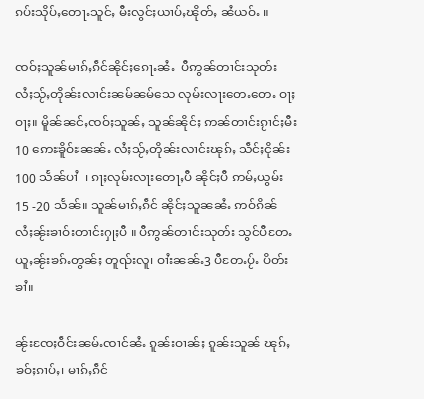ၵပ်းသိုပ်ႇတေႃႉသူင်ႇ မီးလွင်ႈယၢပ်ႇၽိုတ်ႇ ၼႆယဝ်ႉ ။

ၸဝ်ႈသူၼ်မၢၵ်ႇၵဵင်ၼိုင်ႈၵေႃႉၼႆႉ  ပီဢွၼ်တၢင်းသုတ်း လႆႈသႂ်ႇတိုၼ်းလၢင်းၼမ်ၼမ်သေ လုမ်းလႃးတေႉတေႉ ဝႃႈဝႃႈ။ မိူၼ်ၼင်ႇၸဝ်ႈသူၼ်ႇ သူၼ်ၼိုင်ႈ ဢၼ်တၢင်းၵႂၢင်ႈမီး 10 ဢေႊၶိူဝ်ႊၼၼ်ႉ လႆႈသႂ်ႇတိုၼ်းလၢင်းၽုၵ်ႇ သဵင်ႈငိုၼ်း 100 သႅၼ်ပၢႆ  ၊ ၵႃႈလုမ်းလႃးတေႃႇပီ ၼိုင်ႈပီ ဢမ်ႇယွမ်း 15 -20 သႅၼ်။ သူၼ်မၢၵ်ႇၵဵင် ၼိုင်ႈသူၼၼႆႉ ဢဝ်ၵိၼ်လႆႈၼႂ်းၶၢဝ်းတၢင်းႁုႈပီ ။ ပီဢွၼ်တၢင်းသုတ်း သွင်ပီတႄႉ ယူႇၼႂ်းၶၵ်ႉတွၼ်ႈ တူၺ်းလူ၊ ဝၢႆးၼၼ်ႉ3 ပီတႄႉပႂ်ႉ ပိတ်းၶၢႆ။

ၼႂ်းၸႄႈဝဵင်းၼမ်ႉၸၢင်ၼႆႉ ၵူၼ်းဝၢၼ်ႈ ၵူၼ်းသူၼ် ၽုၵ်ႇၶဝ်ႈၵၢပ်ႇ၊ မၢၵ်ႇၵဵင်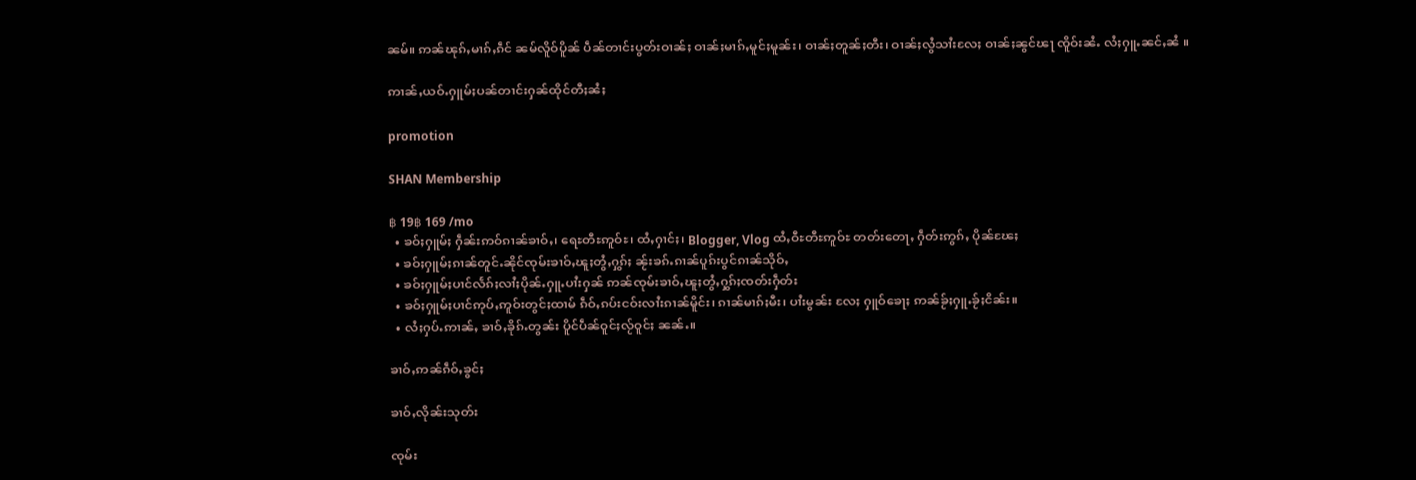ၼမ်။ ဢၼ်ၽုၵ်ႇမၢၵ်ႇၵဵင် ၼမ်လိူဝ်ပိူၼ် ပဵၼ်တၢင်းပွတ်းဝၢၼ်ႈ ဝၢၼ်ႈမၢၵ်ႇမူင်ႈမူၼ်း၊ ဝၢၼ်ႈတူၼ်ႈတီး၊ ဝၢၼ်ႈလွႆသၢႆးလႄႈ ဝၢၼ်ႈၼွင်ၽႃ ၸိူဝ်းၼႆႉ လႆႈႁူႉၼင်ႇၼႆ ။

ဢၢၼ်ႇယဝ်ႉႁူမ်ႈပၼ်တၢင်းႁၼ်ထိုင်တီႈၼႆႈ

promotion

SHAN Membership

฿ 19฿ 169 /mo
  • ၶဝ်ႈႁူမ်ႈ ႁဵၼ်းဢဝ်ၵၢၼ်ၶၢဝ်ႇ၊ ရေႊတီႊဢူဝ်ႊ၊ ထႆႇႁၢင်ႈ၊ Blogger, Vlog ထႆႇဝီႊတီႊဢူဝ်ႊ တတ်းတေႃႇ ႁဵတ်းဢွၵ်ႇ ပိုၼ်ၽႄႈ
  • ၶဝ်ႈႁူမ်ႈၵၢၼ်တူင်ႉၼိုင်ၸုမ်းၶၢဝ်ႇၽူႈတွႆႇႁွၵ်ႈ ၼႂ်းၶၵ်ႉၵၢၼ်ပူၵ်းပွင်ၵၢၼ်သိုဝ်ႇ
  • ၶဝ်ႈႁူမ်ႈပၢင်လႅၵ်ႈလၢႆႈပိုၼ်ႉႁူႉပၢႆးႁၼ် ဢၼ်ၸုမ်းၶၢဝ်ႇၽူႈတွႆႇႁွၵ်ႈၸတ်းႁဵတ်း
  • ၶဝ်ႈႁူမ်ႈပၢင်ဢုပ်ႇဢူဝ်းတွင်ႈထၢမ် ၵဵဝ်ႇၵပ်းငဝ်းလၢႆးၵၢၼ်မိူင်း၊ ၵၢၼ်မၢၵ်ႈမီး၊ ပၢႆးမွၼ်း လႄႈ ႁူဝ်ၶေႃႈ ဢၼ်ၶႂ်ႈႁူႉၶႂ်ႈငိၼ်း။
  • လႆႈႁပ်ႉဢၢၼ်ႇ ၶၢဝ်ႇၶိုၵ်ႉတွၼ်း ပိူင်ပဵၼ်ဝူင်ႈလႂ်ဝူင်ႈ ၼၼ်ႉ။

ၶၢဝ်ႇဢၼ်ၵဵဝ်ႇၶွင်ႈ

ၶၢဝ်ႇလိုၼ်းသုတ်း

ၸုမ်း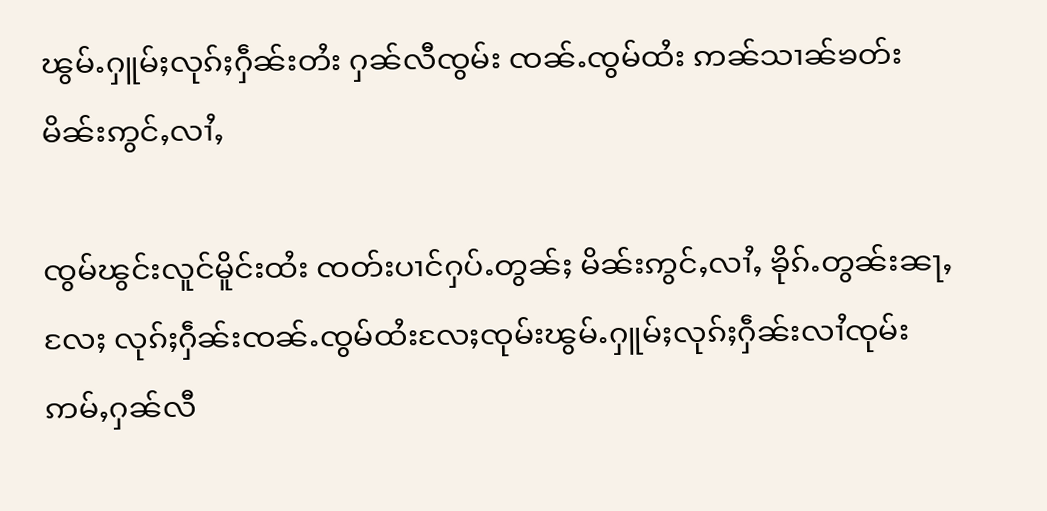ၽွမ်ႉႁူမ်ႈလုၵ်ႈႁဵၼ်းတႆး ႁၼ်လီၸွမ်း ၸၼ်ႉၸွမ်ထႆး ဢၼ်သၢၼ်ၶတ်း မိၼ်းဢွင်ႇလၢႆႇ

ၸွမ်ၽွင်းလူင်မိူင်းထႆး ၸတ်းပၢင်ႁပ်ႉတွၼ်ႈ မိၼ်းဢွင်ႇလၢႆႇ ၶိုၵ်ႉတွၼ်းၼႃႇလႄႈ လုၵ်ႈႁဵၼ်းၸၼ်ႉၸွမ်ထႆးလႄႈၸုမ်းၽွမ်ႉႁူမ်ႈလုၵ်ႈႁဵၼ်းလၢႆၸုမ်း ဢမ်ႇႁၼ်လီ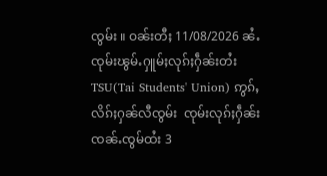ၸွမ်း ။ ဝၼ်းတီႈ 11/08/2026 ၼႆႉ ၸုမ်းၽွမ်ႉႁူမ်ႈလုၵ်ႈႁဵၼ်းတႆး TSU(Tai Students' Union) ဢွၵ်ႇလိၵ်ႈႁၼ်လီၸွမ်း  ၸုမ်းလုၵ်ႈႁဵၼ်းၸၼ်ႉၸွမ်ထႆး 3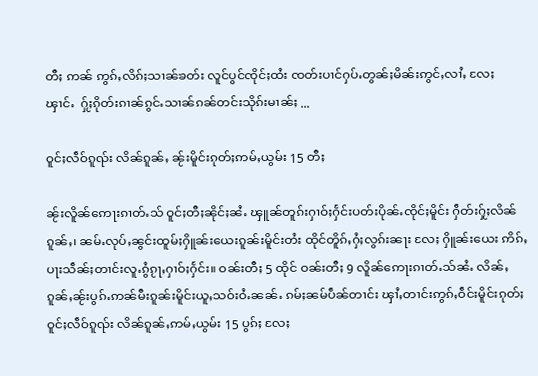တီႈ ဢၼ် ဢွၵ်ႇလိၵ်ႈသၢၼ်ၶတ်း လူင်ပွင်ၸိုင်ႈထႆး ၸတ်းပၢင်ႁပ်ႉတွၼ်ႈမိၼ်းဢွင်ႇလၢႆႇ လႄႈ ၾၢင်ႉ  ႁႂ်ႈၵိုတ်းၵၢၼ်ၵွင်ႉသၢၼ်ၵၼ်တင်းသိုၵ်းမၢၼ်ႈ ...

ဝူင်ႈလဵဝ်ၵူၺ်း လိၼ်ၵူၼ်ႇ ၼႂ်းမိူင်းၵုတ်ႈဢမ်ႇယွမ်း 15 တီႈ

ၼႂ်းလိူၼ်ဢေႃးၵၢတ်ႉသ် ဝူင်ႈတီႈၼိုင်ႈၼႆႉ ၾူၼ်တူၵ်းႁၢဝ်ႈႁႅင်းပတ်းပိုၼ်ႉၸိုင်ႈမိူင်း ႁဵတ်းႁႂ်ႈလိၼ်ၵူၼ်ႇ၊ ၼမ်ႉလုပ်ႇၼွင်းထူမ်ႈႁိူၼ်းယေးၵူၼ်းမိူင်းတႆး ထိုင်တိူၵ်ႇႁႆႈလွၵ်းၼႃး လႄႈ ႁိူၼ်းယေး ဢိၵ်ႇပႃးသဵၼ်ႈတၢင်းလူႉၵွႆၵႂႃႇႁၢဝ်ႈႁႅင်း။ ဝၼ်းတီႈ 5 ထိုင် ဝၼ်းတီႈ 9 လိူၼ်ဢေႃးၵၢတ်ႉသ်ၼႆႉ လိၼ်ႇၵူၼ်ႇၼႂ်းပွၵ်ႉဢၼ်မီးၵူၼ်းမိူင်းယူႇသဝ်းဝႆႉၼၼ်ႉ ၵမ်ႈၼမ်ပဵၼ်တၢင်း ၾၢႆႇတၢင်းဢွၵ်ႇဝဵင်းမိူင်းၵုတ်ႈ ဝူင်ႈလဵဝ်ၵူၺ်း လိၼ်ၵူၼ်ႇဢမ်ႇယွမ်း 15 ပွၵ်ႈ လႄႈ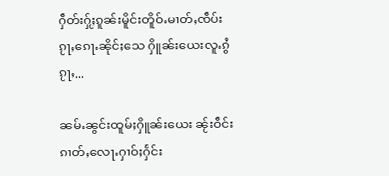ႁဵတ်းႁႂ်ႈၵူၼ်းမိူင်းတိူဝ်ႉမၢတ်ႇၸဵပ်းၵႂႃႇၵေႃႉၼိုင်ႈသေ ႁိူၼ်းယေးလူႉၵွႆၵႂႃႇ...

ၼမ်ႉၼွင်းထူမ်ႈႁိူၼ်းယေး ၼႂ်းဝဵင်းၵၢတ်ႇလေႃႉႁၢဝ်ႈႁႅင်း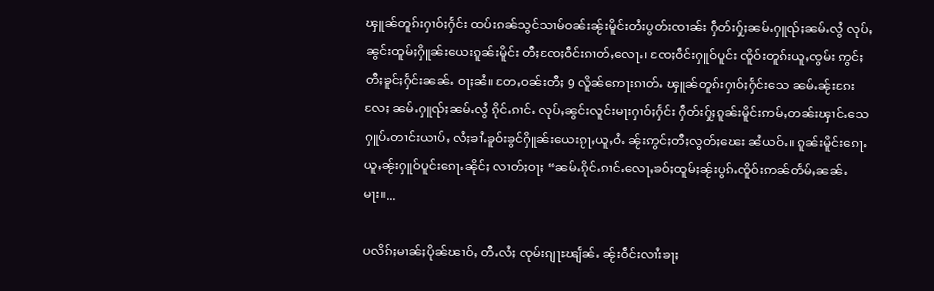ၾူၼ်တူၵ်းႁၢဝ်ႈႁႅင်း ထပ်းၵၼ်သွင်သၢမ်ဝၼ်းၼႂ်းမိူင်းတႆးပွတ်းၸၢၼ်း ႁဵတ်းႁႂ်ႈၼမ်ႉႁူၺ်ႈၼမ်ႉလွႆ လုပ်ႇၼွင်းထူမ်ႈႁိူၼ်းယေးၵူၼ်းမိူင်း တီႈၸႄႈဝဵင်းၵၢတ်ႇလေႃႉ၊ ၸႄႈဝဵင်းႁူဝ်ပူင်း ၸိူဝ်းတူၵ်းယူႇၸွမ်း ဢွင်ႈတီႈၶူင်ႈႁႅင်းၼၼ်ႉ ဝႃႈၼႆ။ တႄႇဝၼ်းတီႈ 9 လိူၼ်ဢေႃးၵၢတ်ႉ ၾူၼ်တူၵ်းႁၢဝ်ႈႁႅင်းသေ ၼမ်ႉၼႂ်းၵႄး လႄႈ ၼမ်ႉႁူၺ်ႈၼမ်ႉလွႆ ၵိုင်ႉၵၢင်ႉ လုပ်ႇၼွင်းလူင်းမႃးႁၢဝ်ႈႁႅင်း ႁဵတ်းႁႂ်ႈၵူၼ်းမိူင်းဢမ်ႇတၼ်းၾၢင်ႉသေ ႁူပ်ႉတၢင်းယၢပ်ႇ လႆႈၶၢႆႉၶူဝ်းၶွင်ႁိူၼ်းယေးၵႂႃႇယူႇဝႆႉ ၼႂ်းဢွင်ႈတီႈလွတ်ႈၽေး ၼႆယဝ်ႉ။ ၵူၼ်းမိူင်းၵေႃႉယူႇၼႂ်းႁူဝ်ပူင်းၵေႃႉၼိုင်ႈ လၢတ်ႈဝႃႈ “ၼမ်ႉၵိုင်ႉၵၢင်ႉလေႃႇၶဝ်ႈထူမ်ႈၼႂ်းပွၵ်ႉၸိူဝ်းဢၼ်တႅမ်ႇၼၼ်ႉမႃး။...

ပလိၵ်ႈမၢၼ်ႈပိုၼ်ၽၢဝ်ႇ တီႉလႆႈ ၸုမ်းၵျႃႊၽျႅၼ်ႉ ၼႂ်းဝဵင်းလၢႆးၶႃႈ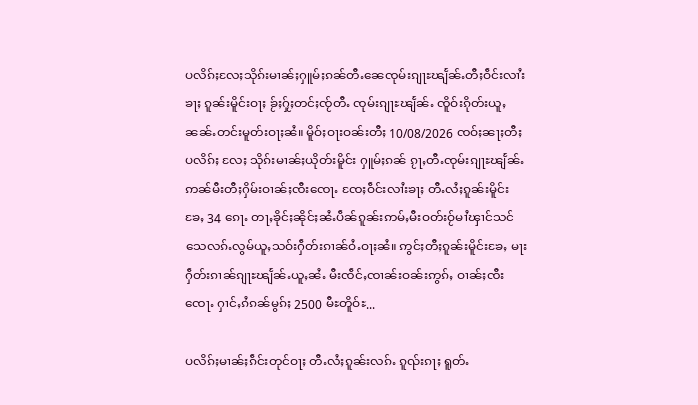ပလိၵ်ႈလႄႈသိုၵ်းမၢၼ်ႈႁူမ်ႈၵၼ်တီႉၼေၸုမ်းၵျႃႊၽျႅၼ်ႉတီႈဝဵင်းလၢႆးၶႃႈ ၵူၼ်းမိူင်းဝႃႈ ၶႂ်ႈႁႂ်ႈတင်ႈၸႂ်တီႉ ၸုမ်းၵျႃႊၽျႅၼ်ႉ ၸိူဝ်းၵိုတ်းယူႇၼၼ်ႉတင်းမူတ်းဝႃႈၼႆ။ မိူဝ်ႈဝႃးဝၼ်းတီႈ 10/08/2026 ၸဝ်ႈၼႃႈတီႈပလိၵ်ႈ လႄႈ သိုၵ်းမၢၼ်ႈယိုတ်းမိူင်း ႁူမ်ႈၵၼ် ၵႂႃႇတီႉၸုမ်းၵျႃႊၽျႅၼ်ႉ ဢၼ်မီးတီႈႁိမ်းဝၢၼ်ႈၸီးၸေႃႉ ၸႄႈဝဵင်းလၢႆးၶႃႈ တီႉလႆႈၵူၼ်းမိူင်း ၶႄႇ 34 ၵေႃႉ တႃႇၶိုင်ႈၼိုင်ႈၼႆႉပဵၼ်ၵူၼ်းဢမ်ႇမီးဝတ်းဝႂ်မၢႆၾၢင်သင်သေလၵ်ႉလွမ်ယူႇသဝ်းႁဵတ်းၵၢၼ်ဝႆႉဝႃႈၼႆ။ ဢွင်ႈတီႈၵူၼ်းမိူင်းၶႄႇ မႃးႁဵတ်းၵၢၼ်ၵျႃႊၽျႅၼ်ႉယူႇၼႆႉ မီးၸဵင်ႇၸၢၼ်းဝၼ်းဢွၵ်ႇ ဝၢၼ်ႈၸီးၸေႃႉ ႁၢင်ႇၵႆၵၼ်မွၵ်ႈ 2500 မီႊတိူဝ်ႊ...

ပလိၵ်ႈမၢၼ်ႈၵဵင်းတုင်ဝႃႈ တီႉလႆႈၵူၼ်းလၵ်ႉ ၵူၺ်းၵႃႈ ရူတ်ႉ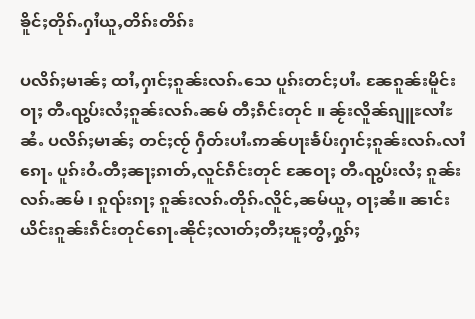ၶိူင်ႈတိုၵ်ႉႁၢႆယူႇတိၵ်းတိၵ်း

ပလိၵ်ႈမၢၼ်ႈ ထၢႆႇႁၢင်ႈၵူၼ်းလၵ်ႉသေ ပူၵ်းတင်ႈပၢႆႉ ၼႄၵူၼ်းမိူင်းဝႃႈ တီႉၺွပ်းလႆႈၵူၼ်းလၵ်ႉၼမ် တီႈၵဵင်းတုင် ။ ၼႂ်းလိူၼ်ၵျူႊလၢႆႊၼႆႉ ပလိၵ်ႈမၢၼ်ႈ တင်ႈၸႂ် ႁဵတ်းပၢႆႉဢၼ်ပႃးၶႅပ်းႁၢင်ႈၵူၼ်းလၵ်ႉလၢႆၵေႃႉ ပူၵ်းဝႆႉတီႈၼႃႈၵၢတ်ႇလူင်ၵဵင်းတုင် ၼႄဝႃႈ တီႉၺွပ်းလႆႈ ၵူၼ်းလၵ်ႉၼမ် ၊ ၵူၺ်းၵႃႈ ၵူၼ်းလၵ်ႉတိုၵ်ႉလိူင်ႇၼမ်ယူႇ ဝႃႈၼႆ။ ၼၢင်းယိင်းၵူၼ်းၵဵင်းတုင်ၵေႃႉၼိုင်ႈလၢတ်ႈတီႈၽူႈတွႆႇႁွၵ်ႈ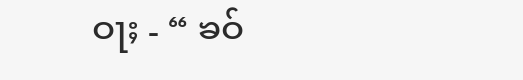ဝႃႈ - “ ၶဝ်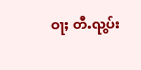ဝႃႈ တီႉၺွပ်း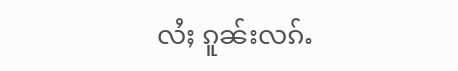လႆႈ ၵူၼ်းလၵ်ႉ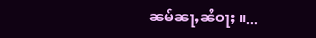ၼမ်ၼႃႇၼႆဝႃႈ ။...